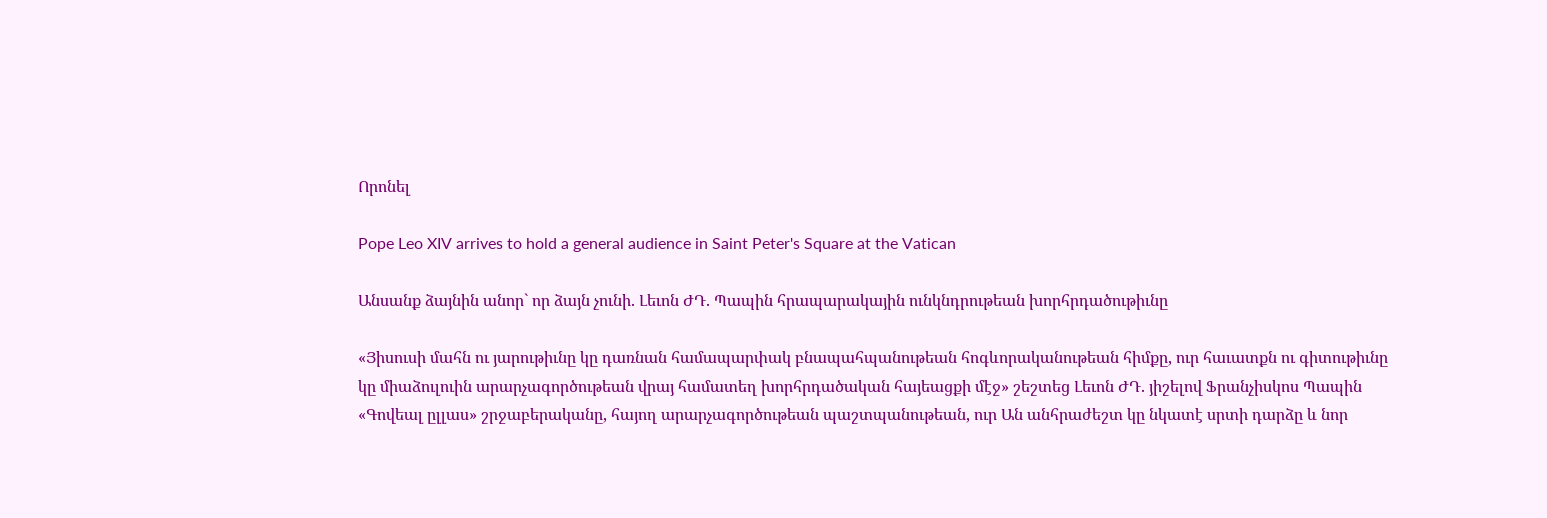Որոնել

Pope Leo XIV arrives to hold a general audience in Saint Peter's Square at the Vatican

Անսանք ձայնին անոր` որ ձայն չունի. Լեւոն ԺԴ. Պապին հրապարակային ունկնդրութեան խորհրդածութիւնը

«Յիսուսի մահն ու յարութիւնը կը դառնան համապարփակ բնապահպանութեան հոգևորականութեան հիմքը, ուր հաւատքն ու գիտութիւնը կը միաձուլուին արարչագործութեան վրայ համատեղ խորհրդածական հայեացքի մէջ» շեշտեց Լեւոն ԺԴ. յիշելով Ֆրանչիսկոս Պապին «Գովեալ ըլլաս» շրջաբերականը, հայող արարչագործութեան պաշտպանութեան, ուր Ան անհրաժեշտ կը նկատէ սրտի դարձը և նոր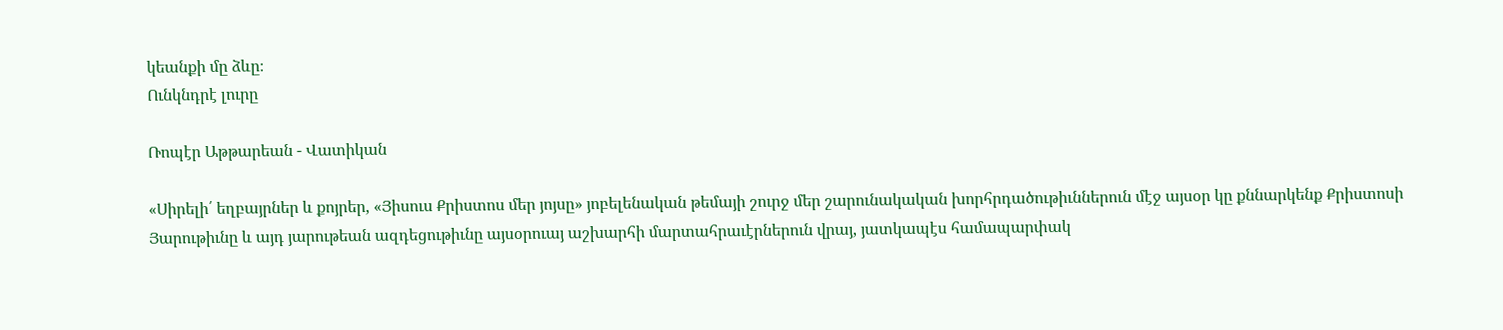կեանքի մը ձևը։
Ունկնդրէ լուրը

Ռոպէր Աթթարեան - Վատիկան

«Սիրելի՛ եղբայրներ և քոյրեր, «Յիսուս Քրիստոս մեր յոյսը» յոբելենական թեմայի շուրջ մեր շարունակական խորհրդածութիւններուն մէջ այսօր կը քննարկենք Քրիստոսի Յարութիւնը և այդ յարութեան ազդեցութիւնը այսօրուայ աշխարհի մարտահրաւէրներուն վրայ, յատկապէս համապարփակ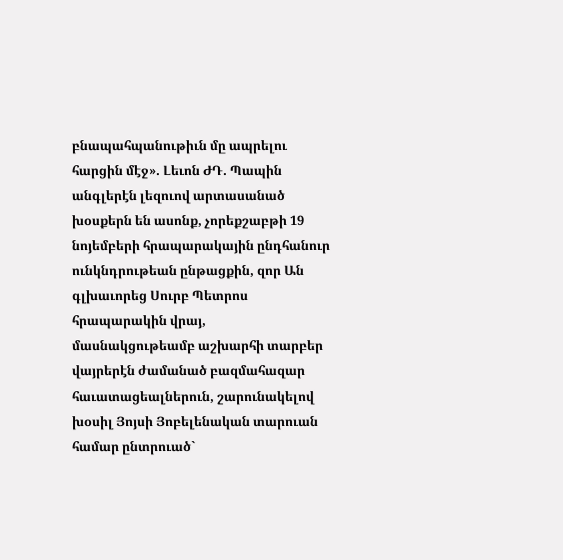բնապահպանութիւն մը ապրելու հարցին մէջ». Լեւոն ԺԴ. Պապին անգլերէն լեզուով արտասանած խօսքերն են ասոնք, չորեքշաբթի 19 նոյեմբերի հրապարակային ընդհանուր ունկնդրութեան ընթացքին, զոր Ան գլխաւորեց Սուրբ Պետրոս հրապարակին վրայ, մասնակցութեամբ աշխարհի տարբեր վայրերէն ժամանած բազմահազար հաւատացեալներուն, շարունակելով խօսիլ Յոյսի Յոբելենական տարուան համար ընտրուած`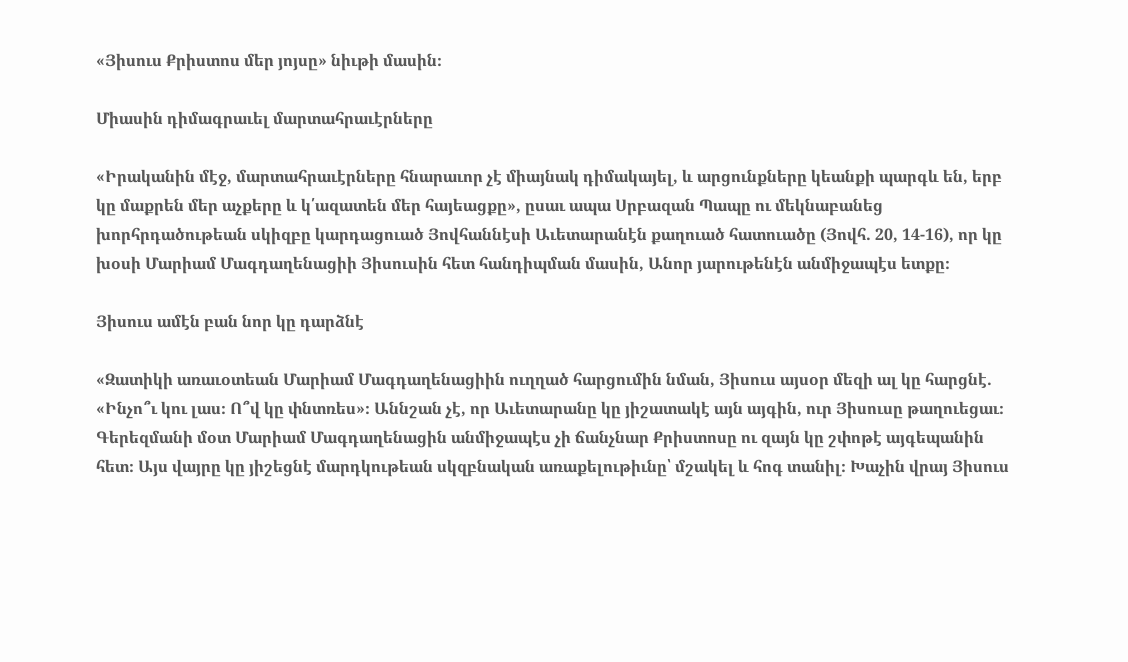«Յիսուս Քրիստոս մեր յոյսը» նիւթի մասին։

Միասին դիմագրաւել մարտահրաւէրները

«Իրականին մէջ, մարտահրաւէրները հնարաւոր չէ միայնակ դիմակայել, և արցունքները կեանքի պարգև են, երբ կը մաքրեն մեր աչքերը և կ՛ազատեն մեր հայեացքը», ըսաւ ապա Սրբազան Պապը ու մեկնաբանեց խորհրդածութեան սկիզբը կարդացուած Յովհաննէսի Աւետարանէն քաղուած հատուածը (Յովհ. 20, 14-16), որ կը խօսի Մարիամ Մագդաղենացիի Յիսուսին հետ հանդիպման մասին, Անոր յարութենէն անմիջապէս ետքը։

Յիսուս ամէն բան նոր կը դարձնէ

«Զատիկի առաւօտեան Մարիամ Մագդաղենացիին ուղղած հարցումին նման, Յիսուս այսօր մեզի ալ կը հարցնէ. «Ինչո՞ւ կու լաս։ Ո՞վ կը փնտռես»։ Աննշան չէ, որ Աւետարանը կը յիշատակէ այն այգին, ուր Յիսուսը թաղուեցաւ։ Գերեզմանի մօտ Մարիամ Մագդաղենացին անմիջապէս չի ճանչնար Քրիստոսը ու զայն կը շփոթէ այգեպանին հետ։ Այս վայրը կը յիշեցնէ մարդկութեան սկզբնական առաքելութիւնը՝ մշակել և հոգ տանիլ։ Խաչին վրայ Յիսուս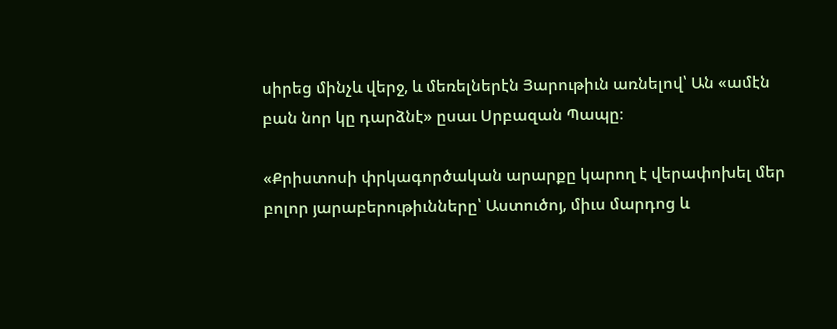սիրեց մինչև վերջ, և մեռելներէն Յարութիւն առնելով՝ Ան «ամէն բան նոր կը դարձնէ» ըսաւ Սրբազան Պապը։

«Քրիստոսի փրկագործական արարքը կարող է վերափոխել մեր բոլոր յարաբերութիւնները՝ Աստուծոյ, միւս մարդոց և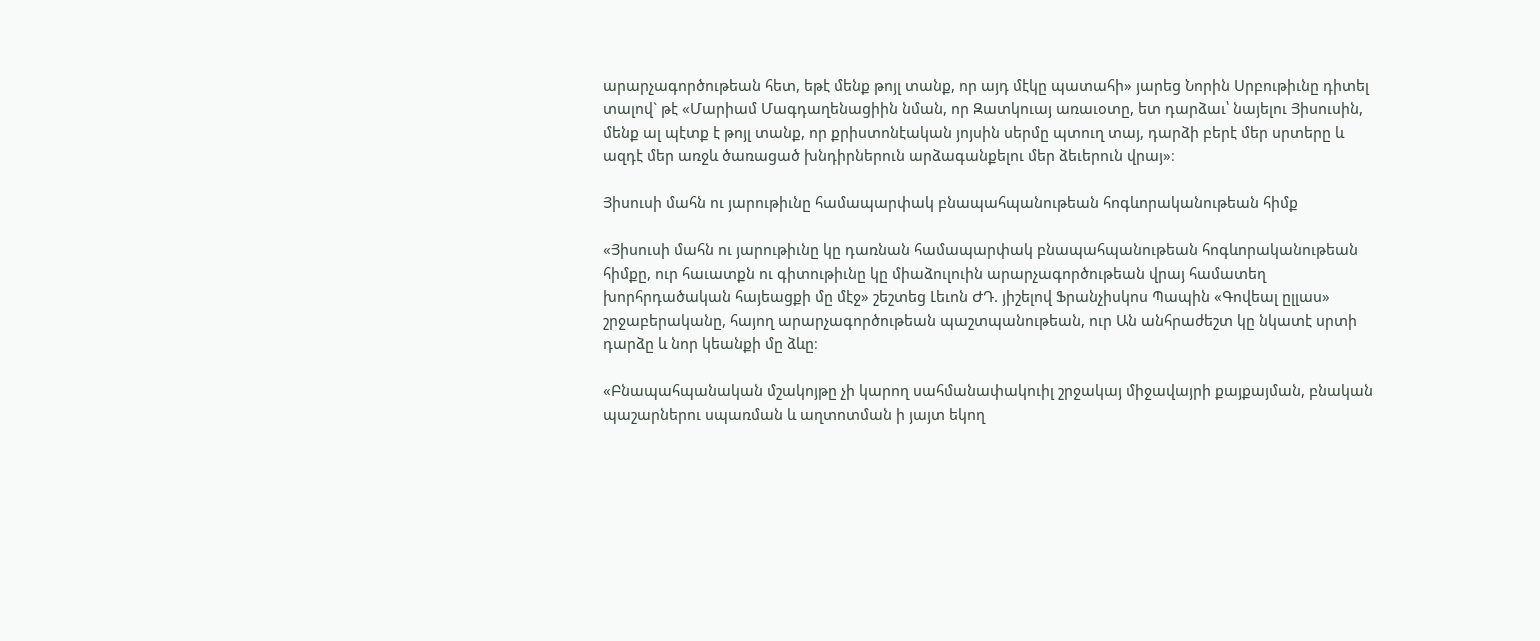արարչագործութեան հետ, եթէ մենք թոյլ տանք, որ այդ մէկը պատահի» յարեց Նորին Սրբութիւնը դիտել տալով` թէ «Մարիամ Մագդաղենացիին նման, որ Զատկուայ առաւօտը, ետ դարձաւ՝ նայելու Յիսուսին, մենք ալ պէտք է թոյլ տանք, որ քրիստոնէական յոյսին սերմը պտուղ տայ, դարձի բերէ մեր սրտերը և ազդէ մեր առջև ծառացած խնդիրներուն արձագանքելու մեր ձեւերուն վրայ»։

Յիսուսի մահն ու յարութիւնը համապարփակ բնապահպանութեան հոգևորականութեան հիմք

«Յիսուսի մահն ու յարութիւնը կը դառնան համապարփակ բնապահպանութեան հոգևորականութեան հիմքը, ուր հաւատքն ու գիտութիւնը կը միաձուլուին արարչագործութեան վրայ համատեղ խորհրդածական հայեացքի մը մէջ» շեշտեց Լեւոն ԺԴ. յիշելով Ֆրանչիսկոս Պապին «Գովեալ ըլլաս» շրջաբերականը, հայող արարչագործութեան պաշտպանութեան, ուր Ան անհրաժեշտ կը նկատէ սրտի դարձը և նոր կեանքի մը ձևը։

«Բնապահպանական մշակոյթը չի կարող սահմանափակուիլ շրջակայ միջավայրի քայքայման, բնական պաշարներու սպառման և աղտոտման ի յայտ եկող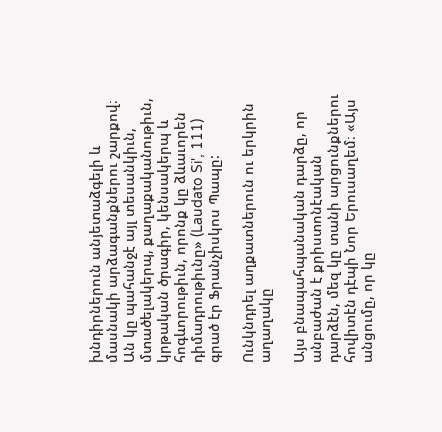խնդիրներուն անյետաձգելի և մասնակի արձագանքներու շարքով։ Ան կը պահանջէ այլ տեսանկիւն, մտածելակերպ, քաղաքականութիւն, կրթական ծրագիր, կենսակերպ և հոգևորութիւն, որոնք կը ձևաւորեն դիմադրութիւնը» (Laudato Si', 111) գրած էր Ֆրանչիսկոս Պապը:

Ունկնդրել աղքատներուն ու երկրին աղաղակը

Այս բնապահպանական դարձը, որ անբաժան է քրիստոնէական դարձէն, մեզ կը տանի արցունքներու հովիտէն դէպի Նոր Երուսաղեմ։ «Այս անցումը, որ կը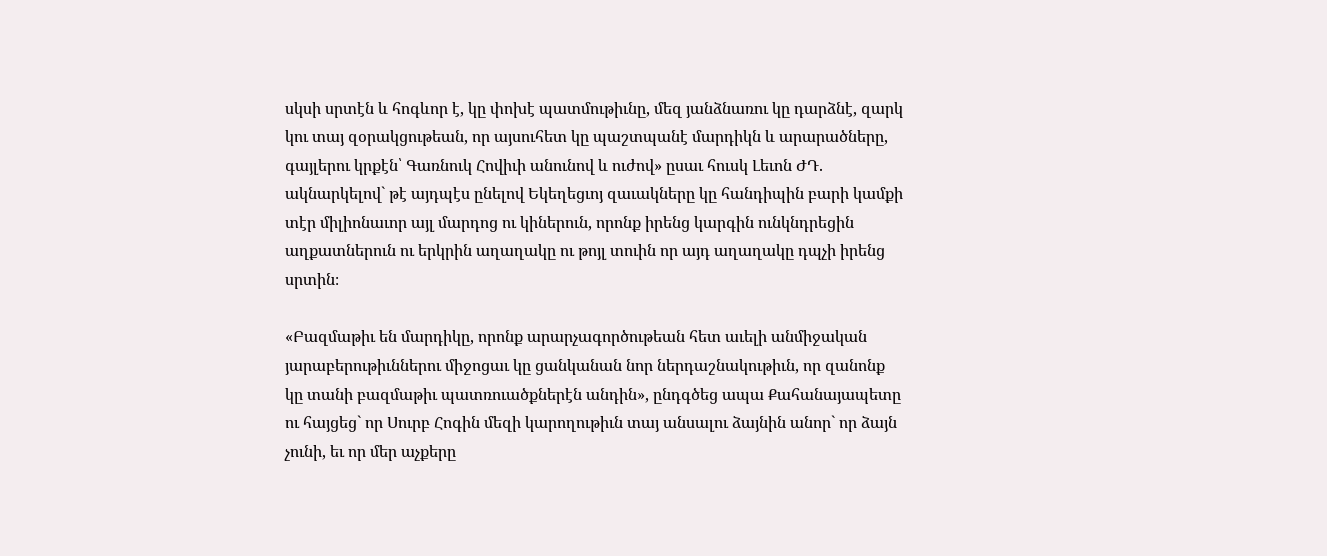սկսի սրտէն և հոգևոր է, կը փոխէ պատմութիւնը, մեզ յանձնառու կը դարձնէ, զարկ կու տայ զօրակցութեան, որ այսուհետ կը պաշտպանէ մարդիկն և արարածները, գայլերու կրքէն՝ Գառնուկ Հովիւի անունով և ուժով» ըսաւ հուսկ Լեւոն ԺԴ. ակնարկելով` թէ այդպէս ընելով Եկեղեցւոյ զաւակները կը հանդիպին բարի կամքի տէր միլիոնաւոր այլ մարդոց ու կիներուն, որոնք իրենց կարգին ունկնդրեցին աղքատներուն ու երկրին աղաղակը ու թոյլ տուին որ այդ աղաղակը դպչի իրենց սրտին։

«Բազմաթիւ են մարդիկը, որոնք արարչագործութեան հետ աւելի անմիջական յարաբերութիւններու միջոցաւ կը ցանկանան նոր ներդաշնակութիւն, որ զանոնք կը տանի բազմաթիւ պատռուածքներէն անդին», ընդգծեց ապա Քահանայապետը ու հայցեց` որ Սուրբ Հոգին մեզի կարողութիւն տայ անսալու ձայնին անոր` որ ձայն չունի, եւ որ մեր աչքերը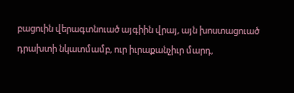բացուին վերագտնուած այգիին վրայ, այն խոստացուած դրախտի նկատմամբ, ուր իւրաքանչիւր մարդ,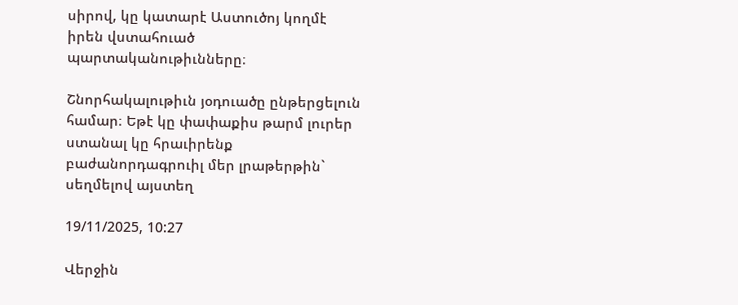սիրով, կը կատարէ Աստուծոյ կողմէ իրեն վստահուած պարտականութիւնները։

Շնորհակալութիւն յօդուածը ընթերցելուն համար։ Եթէ կը փափաքիս թարմ լուրեր ստանալ կը հրաւիրենք բաժանորդագրուիլ մեր լրաթերթին` սեղմելով այստեղ

19/11/2025, 10:27

Վերջին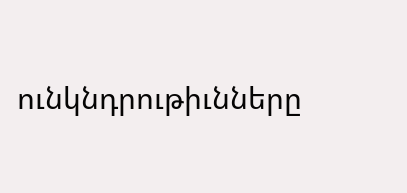ունկնդրութիւնները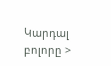Կարդալ բոլորը >